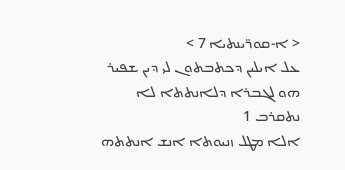< ܐ-ܩܘܪ̈ܝܢܬܝܐ 7 >
ܥܠ ܐܝܠܝܢ ܕܟܬܒܬܘܢ ܠܝ ܕܝܢ ܫܦܝܪ ܗܘ ܠܓܒܪܐ ܕܠܐܢܬܬܐ ܠܐ ܢܬܩܪܒ 1
ܐܠܐ ܡܛܠ ܙܢܝܘܬܐ ܐܢܫ ܐܢܬܬܗ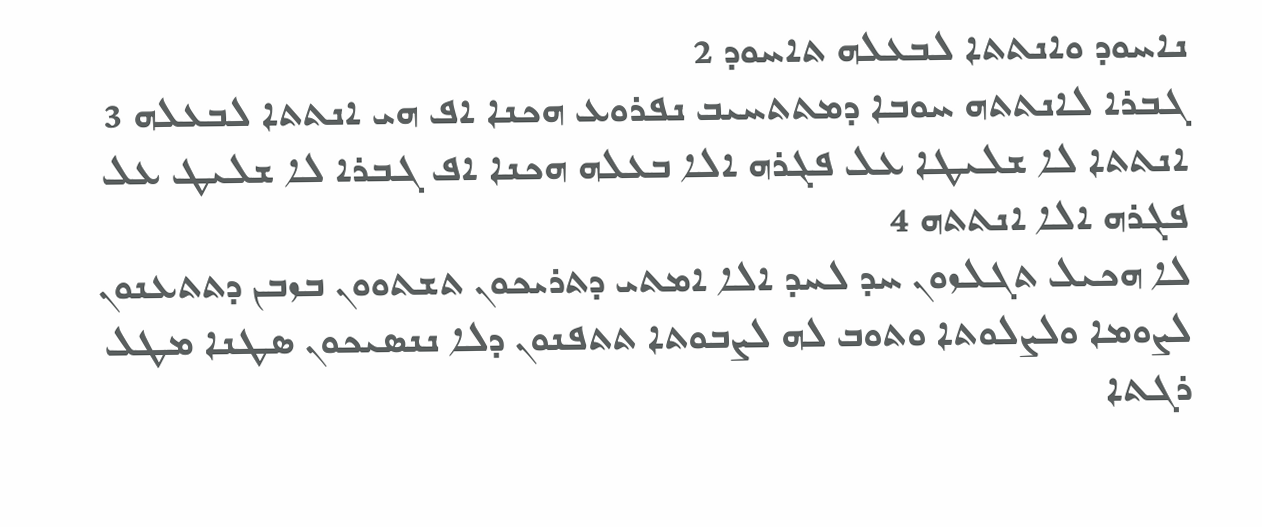ܢܐܚܘܕ ܘܐܢܬܬܐ ܠܒܥܠܗ ܬܐܚܘܕ 2
ܓܒܪܐ ܠܐܢܬܬܗ ܚܘܒܐ ܕܡܬܬܚܝܒ ܢܦܪܘܥ ܗܟܢܐ ܐܦ ܗܝ ܐܢܬܬܐ ܠܒܥܠܗ 3
ܐܢܬܬܐ ܠܐ ܫܠܝܛܐ ܥܠ ܦܓܪܗ ܐܠܐ ܒܥܠܗ ܗܟܢܐ ܐܦ ܓܒܪܐ ܠܐ ܫܠܝܛ ܥܠ ܦܓܪܗ ܐܠܐ ܐܢܬܬܗ 4
ܠܐ ܗܟܝܠ ܬܓܠܙܘܢ ܚܕ ܠܚܕ ܐܠܐ ܐܡܬܝ ܕܬܪܝܟܘܢ ܬܫܬܘܘܢ ܒܙܒܢ ܕܬܬܥܢܘܢ ܠܨܘܡܐ ܘܠܨܠܘܬܐ ܘܬܘܒ ܠܗ ܠܨܒܘܬܐ ܬܬܦܢܘܢ ܕܠܐ ܢܢܤܝܟܘܢ ܤܛܢܐ ܡܛܠ ܪܓܬܐ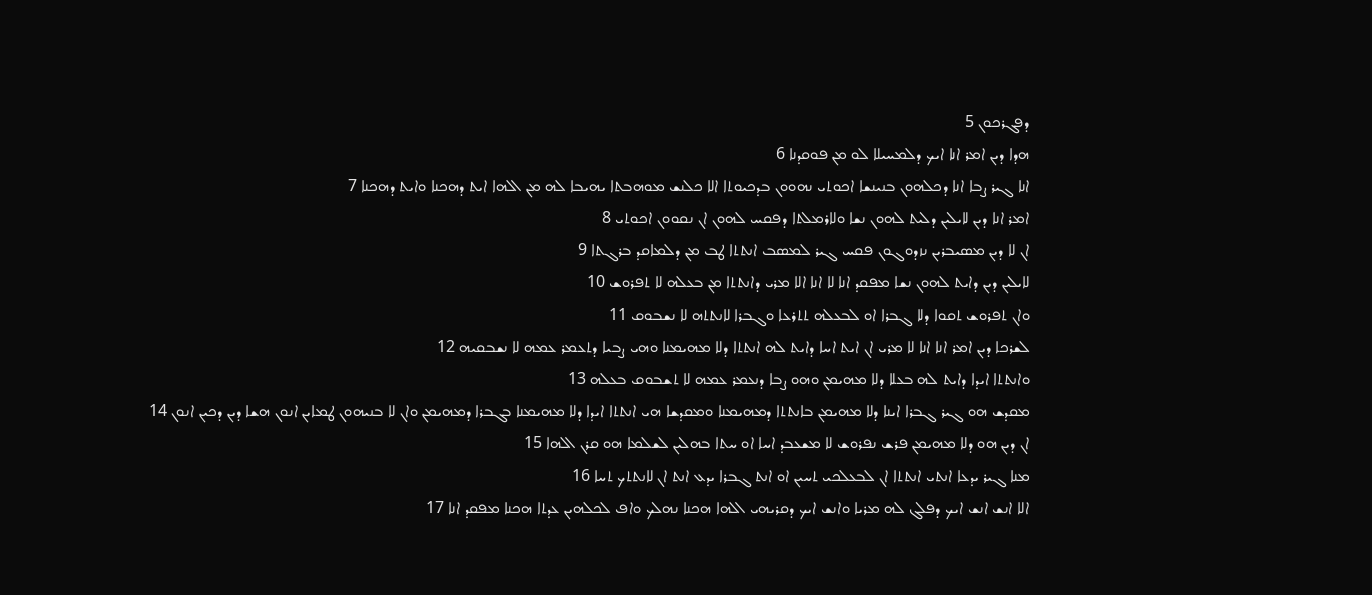ܕܦܓܪܟܘܢ 5
ܗܕܐ ܕܝܢ ܐܡܪ ܐܢܐ ܐܝܟ ܕܠܡܚܝܠܐ ܠܘ ܡܢ ܦܘܩܕܢܐ 6
ܐܢܐ ܓܝܪ ܨܒܐ ܐܢܐ ܕܟܠܗܘܢ ܒܢܝܢܫܐ ܐܟܘܬܝ ܢܗܘܘܢ ܒܕܟܝܘܬܐ ܐܠܐ ܟܠܢܫ ܡܘܗܒܬܐ ܝܗܝܒܐ ܠܗ ܡܢ ܐܠܗܐ ܐܝܬ ܕܗܟܢܐ ܘܐܝܬ ܕܗܟܢܐ 7
ܐܡܪ ܐܢܐ ܕܝܢ ܠܐܝܠܝܢ ܕܠܝܬ ܠܗܘܢ ܢܫܐ ܘܠܐܪܡܠܬܐ ܕܦܩܚ ܠܗܘܢ ܐܢ ܢܩܘܘܢ ܐܟܘܬܝ 8
ܐܢ ܠܐ ܕܝܢ ܡܤܝܒܪܝܢ ܢܙܕܘܓܘܢ ܦܩܚ ܓܝܪ ܠܡܤܒ ܐܢܬܬܐ ܛܒ ܡܢ ܕܠܡܐܩܕ ܒܪܓܬܐ 9
ܠܐܝܠܝܢ ܕܝܢ ܕܐܝܬ ܠܗܘܢ ܢܫܐ ܡܦܩܕ ܐܢܐ ܠܐ ܐܢܐ ܐܠܐ ܡܪܝ ܕܐܢܬܬܐ ܡܢ ܒܥܠܗ ܠܐ ܬܦܪܘܫ 10
ܘܐܢ ܬܦܪܘܫ ܬܩܘܐ ܕܠܐ ܓܒܪܐ ܐܘ ܠܒܥܠܗ ܬܬܪܥܐ ܘܓܒܪܐ ܠܐܢܬܬܗ ܠܐ ܢܫܒܘܩ 11
ܠܫܪܟܐ ܕܝܢ ܐܡܪ ܐܢܐ ܐܢܐ ܠܐ ܡܪܝ ܐܢ ܐܝܬ ܐܚܐ ܕܐܝܬ ܠܗ ܐܢܬܬܐ ܕܠܐ ܡܗܝܡܢܐ ܘܗܝ ܨܒܝܐ ܕܬܥܡܪ ܥܡܗ ܠܐ ܢܫܒܩܝܗ 12
ܘܐܢܬܬܐ ܐܝܕܐ ܕܐܝܬ ܠܗ ܒܥܠܐ ܕܠܐ ܡܗܝܡܢ ܘܗܘ ܨܒܐ ܕܢܥܡܪ ܥܡܗ ܠܐ ܬܫܒܘܩ ܒܥܠܗ 13
ܡܩܕܫ ܗܘ ܓܝܪ ܓܒܪܐ ܐܝܢܐ ܕܠܐ ܡܗܝܡܢ ܒܐܢܬܬܐ ܕܡܗܝܡܢܐ ܘܡܩܕܫܐ ܗܝ ܐܢܬܬܐ ܐܝܕܐ ܕܠܐ ܡܗܝܡܢܐ ܒܓܒܪܐ ܕܡܗܝܡܢ ܘܐܢ ܠܐ ܒܢܝܗܘܢ ܛܡܐܝܢ ܐܢܘܢ ܗܫܐ ܕܝܢ ܕܟܝܢ ܐܢܘܢ 14
ܐܢ ܕܝܢ ܗܘ ܕܠܐ ܡܗܝܡܢ ܦܪܫ ܢܦܪܘܫ ܠܐ ܡܫܥܒܕ ܐܚܐ ܐܘ ܚܬܐ ܒܗܠܝܢ ܠܫܠܡܐ ܗܘ ܩܪܢ ܐܠܗܐ 15
ܡܢܐ ܓܝܪ ܝܕܥܐ ܐܢܬܝ ܐܢܬܬܐ ܐܢ ܠܒܥܠܟܝ ܬܚܝܢ ܐܘ ܐܢܬ ܓܒܪܐ ܝܕܥ ܐܢܬ ܐܢ ܠܐܢܬܬܟ ܬܚܐ 16
ܐܠܐ ܐܢܫ ܐܢܫ ܐܝܟ ܕܦܠܓ ܠܗ ܡܪܝܐ ܘܐܢܫ ܐܝܟ ܕܩܪܝܗܝ ܐܠܗܐ ܗܟܢܐ ܢܗܠܟ ܘܐܦ ܠܟܠܗܝܢ ܥܕܬܐ ܗܟܢܐ ܡܦܩܕ ܐܢܐ 17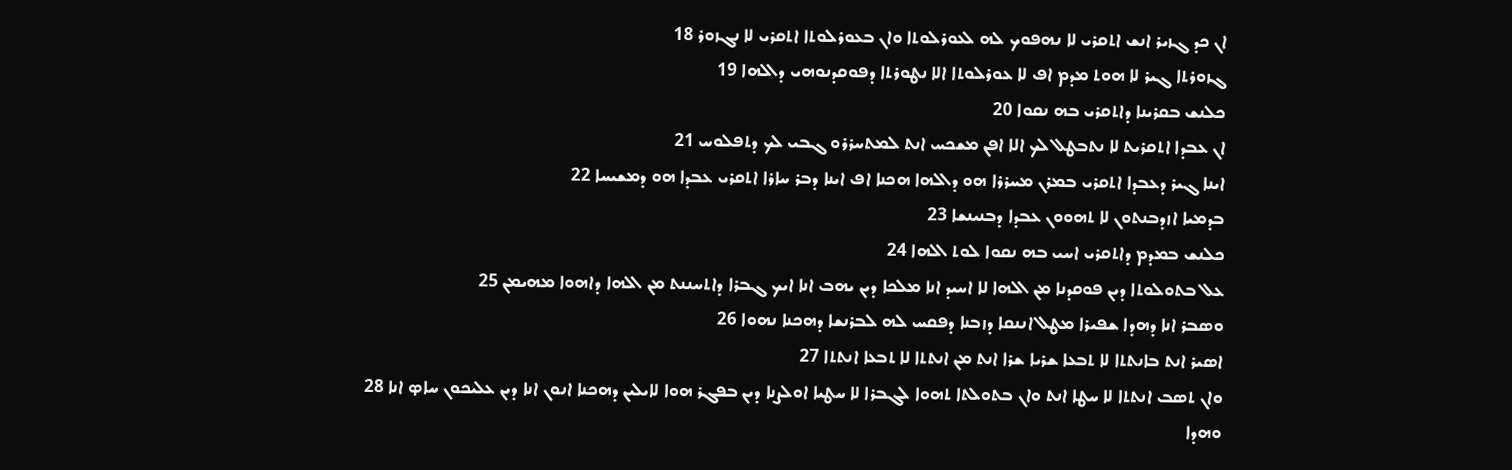ܐܢ ܟܕ ܓܙܝܪ ܐܢܫ ܐܬܩܪܝ ܠܐ ܢܗܦܘܟ ܠܗ ܠܥܘܪܠܘܬܐ ܘܐܢ ܒܥܘܪܠܘܬܐ ܐܬܩܪܝ ܠܐ ܢܓܙܘܪ 18
ܓܙܘܪܬܐ ܓܝܪ ܠܐ ܗܘܬ ܡܕܡ ܐܦ ܠܐ ܥܘܪܠܘܬܐ ܐܠܐ ܢܛܘܪܬܐ ܕܦܘܩܕܢܘܗܝ ܕܐܠܗܐ 19
ܟܠܢܫ ܒܩܪܝܢܐ ܕܐܬܩܪܝ ܒܗ ܢܩܘܐ 20
ܐܢ ܥܒܕܐ ܐܬܩܪܝܬ ܠܐ ܢܬܒܛܠ ܠܟ ܐܠܐ ܐܦܢ ܡܫܟܚ ܐܢܬ ܠܡܬܚܪܪܘ ܓܒܝ ܠܟ ܕܬܦܠܘܚ 21
ܐܝܢܐ ܓܝܪ ܕܥܒܕܐ ܐܬܩܪܝ ܒܡܪܢ ܡܚܪܪܐ ܗܘ ܕܐܠܗܐ ܗܟܢܐ ܐܦ ܐܝܢܐ ܕܒܪ ܚܐܪܐ ܐܬܩܪܝ ܥܒܕܐ ܗܘ ܕܡܫܝܚܐ 22
ܒܕܡܝܐ ܐܙܕܒܢܬܘܢ ܠܐ ܬܗܘܘܢ ܥܒܕܐ ܕܒܢܝܢܫܐ 23
ܟܠܢܫ ܒܡܕܡ ܕܐܬܩܪܝ ܐܚܝ ܒܗ ܢܩܘܐ ܠܘܬ ܐܠܗܐ 24
ܥܠ ܒܬܘܠܘܬܐ ܕܝܢ ܦܘܩܕܢܐ ܡܢ ܐܠܗܐ ܠܐ ܐܚܝܕ ܐܢܐ ܡܠܟܐ ܕܝܢ ܝܗܒ ܐܢܐ ܐܝܟ ܓܒܪܐ ܕܐܬܚܢܢܬ ܡܢ ܐܠܗܐ ܕܐܗܘܐ ܡܗܝܡܢ 25
ܘܤܒܪ ܐܢܐ ܕܗܕܐ ܫܦܝܪܐ ܡܛܠ ܐܢܢܩܐ ܕܙܒܢܐ ܕܦܩܚ ܠܗ ܠܒܪܢܫܐ ܕܗܟܢܐ ܢܗܘܐ 26
ܐܤܝܪ ܐܢܬ ܒܐܢܬܬܐ ܠܐ ܬܒܥܐ ܫܪܝܐ ܫܪܐ ܐܢܬ ܡܢ ܐܢܬܬܐ ܠܐ ܬܒܥܐ ܐܢܬܬܐ 27
ܘܐܢ ܬܤܒ ܐܢܬܬܐ ܠܐ ܚܛܐ ܐܢܬ ܘܐܢ ܒܬܘܠܬܐ ܬܗܘܐ ܠܓܒܪܐ ܠܐ ܚܛܝܐ ܐܘܠܨܢܐ ܕܝܢ ܒܦܓܪ ܗܘܐ ܠܐܝܠܝܢ ܕܗܟܢܐ ܐܢܘܢ ܐܢܐ ܕܝܢ ܥܠܝܟܘܢ ܚܐܤ ܐܢܐ 28
ܘܗܕܐ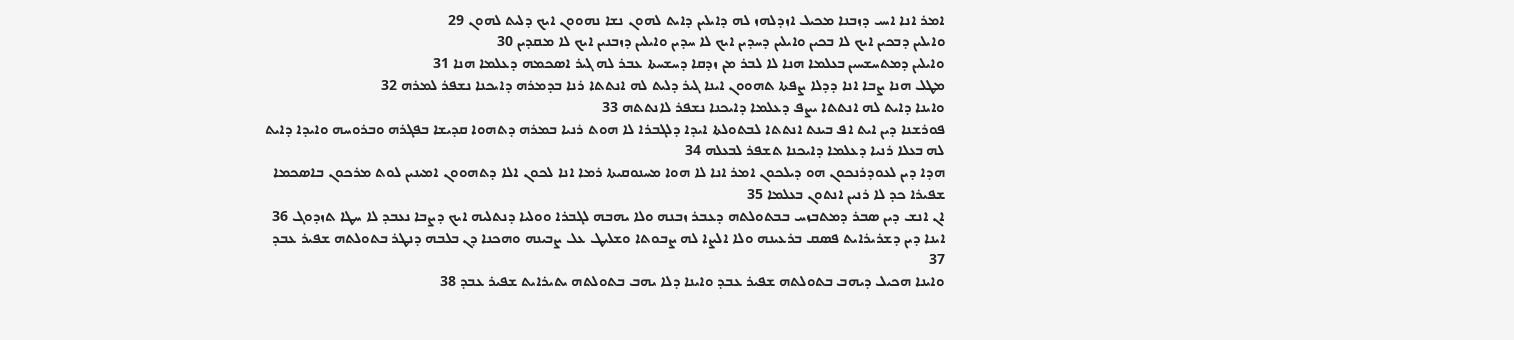ܐܡܪ ܐܢܐ ܐܚܝ ܕܙܒܢܐ ܡܟܝܠ ܐܙܕܠܗܙ ܠܗ ܕܐܝܠܝܢ ܕܐܝܬ ܠܗܘܢ ܢܫܐ ܢܗܘܘܢ ܐܝܟ ܕܠܝܬ ܠܗܘܢ 29
ܘܐܝܠܝܢ ܕܒܟܝܢ ܐܝܟ ܠܐ ܒܟܝܢ ܘܐܝܠܝܢ ܕܚܕܝܢ ܐܝܟ ܠܐ ܚܕܝܢ ܘܐܝܠܝܢ ܕܙܒܢܝܢ ܐܝܟ ܠܐ ܡܩܕܝܢ 30
ܘܐܝܠܝܢ ܕܡܬܚܫܚܝܢ ܒܥܠܡܐ ܗܢܐ ܠܐ ܠܒܪ ܡܢ ܙܕܩܐ ܕܚܫܚܬܐ ܥܒܪ ܠܗ ܓܝܪ ܐܤܟܡܗ ܕܥܠܡܐ ܗܢܐ 31
ܡܛܠ ܗܢܐ ܨܒܐ ܐܢܐ ܕܕܠܐ ܨܦܬܐ ܬܗܘܘܢ ܐܝܢܐ ܓܝܪ ܕܠܝܬ ܠܗ ܐܢܬܬܐ ܪܢܐ ܒܕܡܪܗ ܕܐܝܟܢܐ ܢܫܦܪ ܠܡܪܗ 32
ܘܐܝܢܐ ܕܐܝܬ ܠܗ ܐܢܬܬܐ ܝܨܦ ܕܥܠܡܐ ܕܐܝܟܢܐ ܢܫܦܪ ܠܐܢܬܬܗ 33
ܦܘܪܫܢܐ ܕܝܢ ܐܝܬ ܐܦ ܒܝܢܬ ܐܢܬܬܐ ܠܒܬܘܠܬܐ ܐܝܕܐ ܕܠܓܒܪܐ ܠܐ ܗܘܬ ܪܢܝܐ ܒܡܪܗ ܕܬܗܘܐ ܩܕܝܫܐ ܒܦܓܪܗ ܘܒܪܘܚܗ ܘܐܝܕܐ ܕܐܝܬ ܠܗ ܒܥܠܐ ܪܢܝܐ ܕܥܠܡܐ ܕܐܝܟܢܐ ܬܫܦܪ ܠܒܥܠܗ 34
ܗܕܐ ܕܝܢ ܠܥܘܕܪܢܟܘܢ ܗܘ ܕܝܠܟܘܢ ܐܡܪ ܐܢܐ ܠܐ ܗܘܐ ܡܚܢܘܩܝܬܐ ܪܡܐ ܐܢܐ ܠܟܘܢ ܐܠܐ ܕܬܗܘܘܢ ܐܡܝܢܝܢ ܠܘܬ ܡܪܟܘܢ ܒܐܤܟܡܐ ܫܦܝܪܐ ܟܕ ܠܐ ܪܢܝܢ ܐܢܬܘܢ ܒܥܠܡܐ 35
ܐܢ ܐܢܫ ܕܝܢ ܤܒܪ ܕܡܬܒܙܚ ܒܒܬܘܠܬܗ ܕܥܒܪ ܙܒܢܗ ܘܠܐ ܝܗܒܗ ܠܓܒܪܐ ܘܘܠܝܐ ܕܢܬܠܝܗ ܐܝܟ ܕܨܒܐ ܢܥܒܕ ܠܐ ܚܛܐ ܬܙܕܘܓ 36
ܐܝܢܐ ܕܝܢ ܕܫܪܝܪܐܝܬ ܦܤܩ ܒܪܥܝܢܗ ܘܠܐ ܐܠܨܐ ܠܗ ܨܒܘܬܐ ܘܫܠܝܛ ܥܠ ܨܒܝܢܗ ܘܗܟܢܐ ܕܢ ܒܠܒܗ ܕܢܛܪ ܒܬܘܠܬܗ ܫܦܝܪ ܥܒܕ 37
ܘܐܝܢܐ ܗܟܝܠ ܕܝܗܒ ܒܬܘܠܬܗ ܫܦܝܪ ܥܒܕ ܘܐܝܢܐ ܕܠܐ ܝܗܒ ܒܬܘܠܬܗ ܝܬܝܪܐܝܬ ܫܦܝܪ ܥܒܕ 38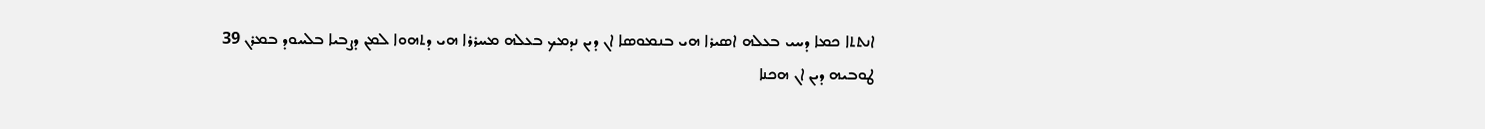ܐܢܬܬܐ ܟܡܐ ܕܚܝ ܒܥܠܗ ܐܤܝܪܐ ܗܝ ܒܢܡܘܤܐ ܐܢ ܕܝܢ ܢܕܡܟ ܒܥܠܗ ܡܚܪܪܐ ܗܝ ܕܬܗܘܐ ܠܡܢ ܕܨܒܝܐ ܒܠܚܘܕ ܒܡܪܢ 39
ܛܘܒܝܗ ܕܝܢ ܐܢ ܗܟܢܐ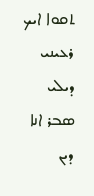ܬܩܘܐ ܐܝܟ ܪܥܝܢܝ ܕܝܠܝ ܤܒܪ ܐܢܐ ܕܝܢ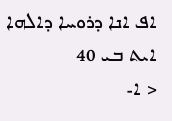ܐܦ ܐܢܐ ܕܪܘܚܐ ܕܐܠܗܐ ܐܝܬ ܒܝ 40
< ܐ-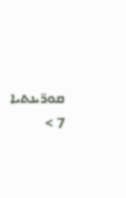ܩܘܪ̈ܝܢܬܝܐ 7 >